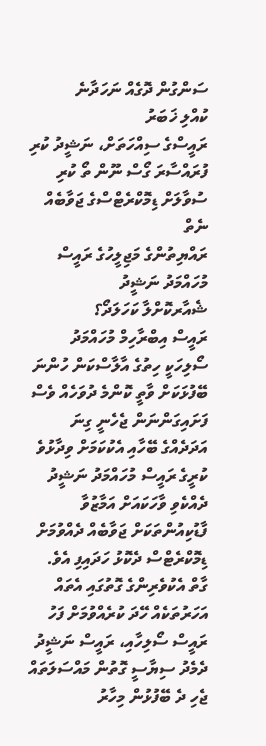ސަންގުން ދޮގެއް ނަހަދާނެ
ކުއްލި ޚަބަރު
ރައީސްގެ ސިއްހަތަށް، ނަޝީދު ކުރި ފުރައްސާރަ ގޯސް ނޫން ތޯ ކުރި ސުވާލަށް ޑިމޮކްރެޓްސްގެ ޖަވާބެއް ނެތް
ރައްޔިތުންގެ މަޖިލީހުގެ ރައީސް މުހައްމަދު ނަޝީދު
ޝެއާރކޮށްލާ ކަހަލަދޯ؟
ރައީސް އިބްރާހިމް މުހައްމަދު ސޯލިހަކީ ހިތުގެ އާލާސްކަން ހުންނަ ބޭފުޅަކަށް ވާތީ ކޮންމެ ދުވަހެއް ވެސް ފަށައިގަންނަން ޖެހެނީ ގިނަ އަދަދެއްގެ ބޭހާއި އެކުކަމަށް ވިދާޅުވެ ކުރީގެ ރައީސް މުހައްމަދު ނަޝީދު ދެއްކެވި ވާހަކައަށް އަމާޒުވާ ފާޑުކިއުންތަކަށް ޖަވާބެއް ދެއްވުމަށް ޑިމޮކްރެޓްސް ދެކޮޅު ހަދައިފި އެވެ.
ގާތް އެކުވެރިންގެ ގޮތުގައި އެތައް އަހަރުތަކެއް ހޭދަ ކުރެއްވުމަށް ފަހު ރައީސް ސޯލިހާއި، ރައީސް ނަޝީދު ދެމެދު ސިޔާސީ ގޮތުން މައްސަލަތައް ޖެހި ދެ ބޭފުޅުން މިހާރު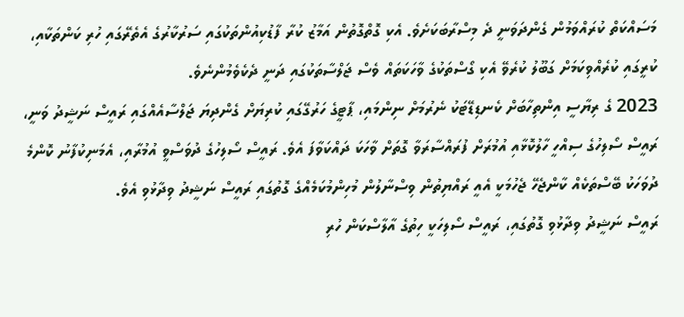މަސައްކަތް ކުރައްވަމުން ގެންދަވަނީ ދެ މިސްރާބަކަށެވެ. އެކި ގޮތްގޮތުން އަމާޒު ކުރާ ފާޑުކިއުންތަކުގައި ސަރުކާރުގެ އެތެރޭގައި ހުރި ކަންތަކާއި، ކުރީގައި ކުރެއްވިކަމަށް ގަބޫލު ކުރެވޭ އެކި ގޯސްތަކުގެ ވާހަކަތައް ވެސް ޖަލްސާތަކުގައި ދަނީ ދެކެވެމުންނެވެ.
2023 ގެ ރިޔާސީ އިންތިހާބަށް ކެނޑިޑޭޓަކު ނެރުމަށް ނިންމައި، ޕާޓީގެ ހަރުގޭގައި ކުރިޔަށް ގެންދިޔަ ޖަލްސާއެއްގައި ރައީސް ނަޝީދު ވަނީ، ރައީސް ސޯލިހުގެ ސިއްހީ ހާލުކޮޅާއި އުމުރަށް ފުރައްސާރަވާ ގޮތަށް ވާހަކަ ދައްކަވާފަ އެވެ. ރައީސް ސޯލިހުގެ ދުވަސްވީ އުމުރާއި، އެމަނިކުފާނު ކޮންމެ ދުވަހަކު ބޭސްތަކެއް ކާންޖެހޭ ޖެހުމަކީ އެއީ ރައްޔިތުން ވިސްނާލުން މުހިންމުކަމެއްގެ ގޮތުގައި ރައީސް ނަޝީދު ވިދާޅުވި އެވެ.
ރައީސް ނަޝީދު ވިދާޅުވި ގޮތުގައި، ރައީސް ސޯލިހަކީ ހިތުގެ އާލާސްކަން ހުރި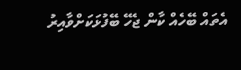އެތައް ބޭހެއް ކާން ޖެހޭ ބޭފުޅަކަށްވާއިރު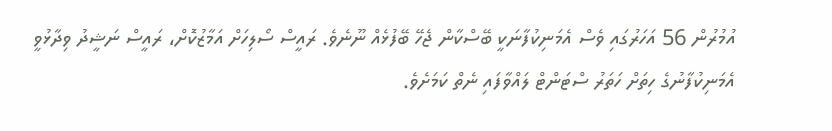އުމުރުން 56 އަހަރުގައި ވެސް އެމަނިކުފާނަކީ ބޭސްކާން ޖެހޭ ބޭފުޅެއް ނޫނެވެ. ރައީސް ސޯލިހަށް އަމާޒުކޮށް، ރައީސް ނަޝީދު ވިދާޅުވީ އެމަނިކުފާނުގެ ހިތަށް ހަތަރު ސްޓަންޓް ލައްވާފައި ނެތް ކަމަށެވެ.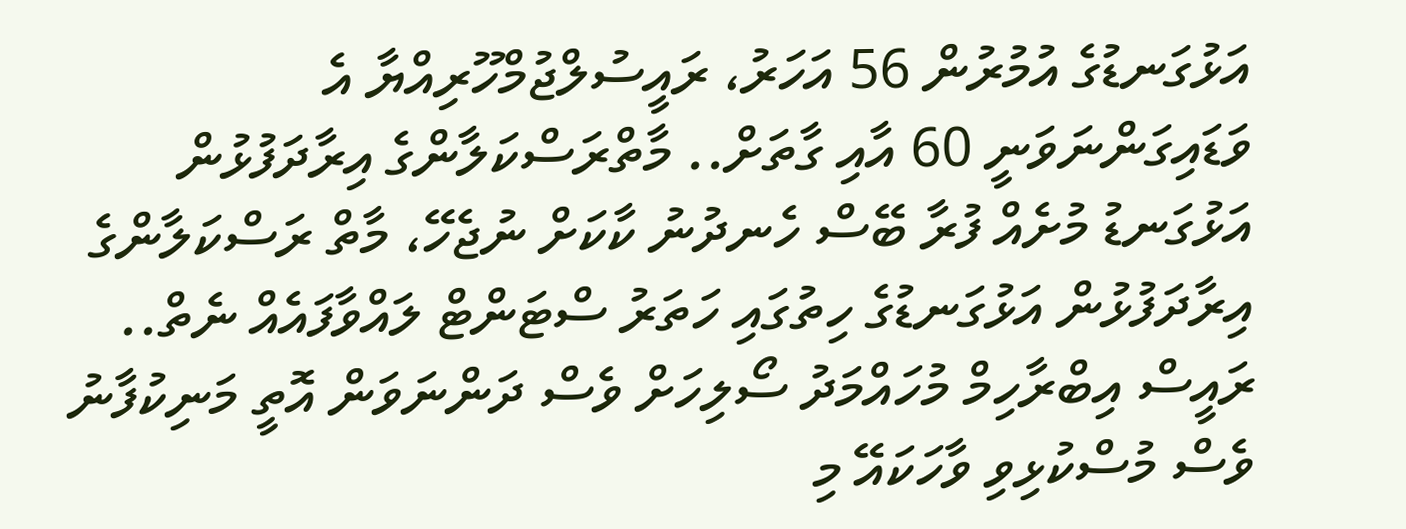އަޅުގަނޑުގެ އުމުރުން 56 އަހަރު، ރައީސުލްޖުމްހޫރިއްޔާ އެ ވަޑައިގަންނަވަނީ 60 އާއި ގާތަށް.. މާތްރަސްކަލާންގެ އިރާދަފުޅުން އަޅުގަނޑު މުށެއް ފުރާ ބޭސް ހެނދުނު ކާކަށް ނުޖެހޭ، މާތް ރަސްކަލާންގެ އިރާދަފުޅުން އަޅުގަނޑުގެ ހިތުގައި ހަތަރު ސްޓަންޓް ލައްވާފައެއް ނެތް.. ރައީސް އިބްރާހިމް މުހައްމަދު ސޯލިހަށް ވެސް ދަންނަވަން އޮތީ މަނިކުފާނު ވެސް މުސްކުޅިވި ވާހަކައޭ މި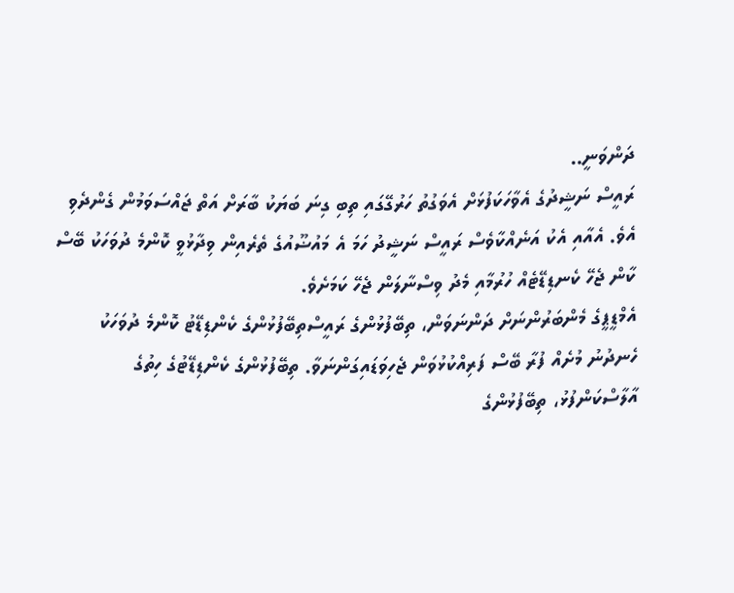ދަންވަނީ..
ރައީސް ނަޝީދުގެ އެވާހަކަފުޅަށް އެވަގުތު ހަރުގޭގައި ތިބި ގިނަ ބަޔަކު ބާރަށް އަތް ޖައްސަވަމުން ގެންދެވި އެވެ. އެއާއި އެކު އަނެއްކާވެސް ރައީސް ނަޝީދު ހަމަ އެ މައުޟޫއުގެ ތެރެއިން ވިދާޅުވީ ކޮންމެ ދުވަހަކު ބޭސް ކާން ޖެހޭ ކެނޑިޑޭޓެއް ހުރުމާއި މެދު ވިސްނާލަން ޖެހޭ ކަމަށެވެ.
އެމްޑީޕީގެ މެންބަރުންނަށް ދަންނަވަން، ތިބޭފުޅުންގެ ރައީސްތިބޭފުޅުންގެ ކެންޑިޑޭޓު ކޮންމެ ދުވަހަކު ހެނދުނު މުށެއް ފުރާ ބޭސް ފަރިއްކުޅުވަން ޖެހިވަޑައިގަންނަވާ. ތިބޭފުޅުންގެ ކެންޑިޑޭޓުގެ ހިތުގެ އާލާސްކަންފުޅު، ތިބޭފުޅުންގެ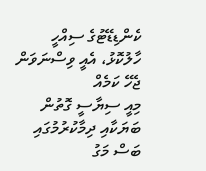ކެންޑިޑޭޓުގެ ސިއްހީ ހާލުކޮޅު، އެއީ ވިސްނަވަން ޖެހޭ ކަމެއް
މިއީ ސިޔާސީ ގޮތުން ބަޔަކާއި ދިމާކުރުމުގައި ބަސް މަގު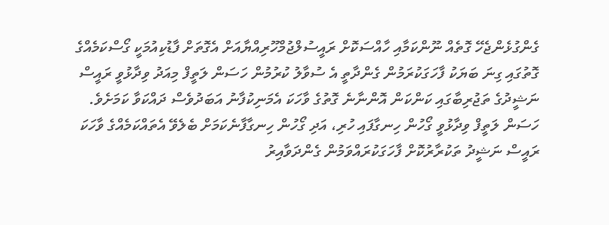ގެންގުޅެންޖެހޭ ގޮތެއް ނޫންކަމާއި ހާއްސަކޮށް ރައީސުލްޖުމްހޫރިއްޔާއަށް އެގޮތަށް ފާޑުކިއުމަކީ ގޯސްކަމެއްގެ ގޮތުގައި ގިނަ ބަޔަކު ފާހަގަކުރަމުން ގެންދާތީ އެ ސުވާލު ކުރުމުން ހަސަން ލަތީފް މިއަދު ވިދާޅުވީ ރައީސް ނަޝީދުގެ ތަޖުރިބާގައި ކަންކަން އޮންނާނެ ގޮތުގެ ވާހަކަ އެމަނިކުފާނު އަބަދުވެސް ދައްކަވާ ކަމަށެވެ.
ހަސަން ލަތީފް ވިދާޅުވީ ގޯހުން ހިނގާފައި ހުރި، އަދި ގޯހުން ހިނގާފާނެކަމަށް ބެލެވޭ އެތައްކަމެއްގެ ވާހަކަ ރައީސް ނަޝީދު ތަކުރާރުކޮށް ފާހަގަކުރައްވަމުން ގެންދަވާއިރު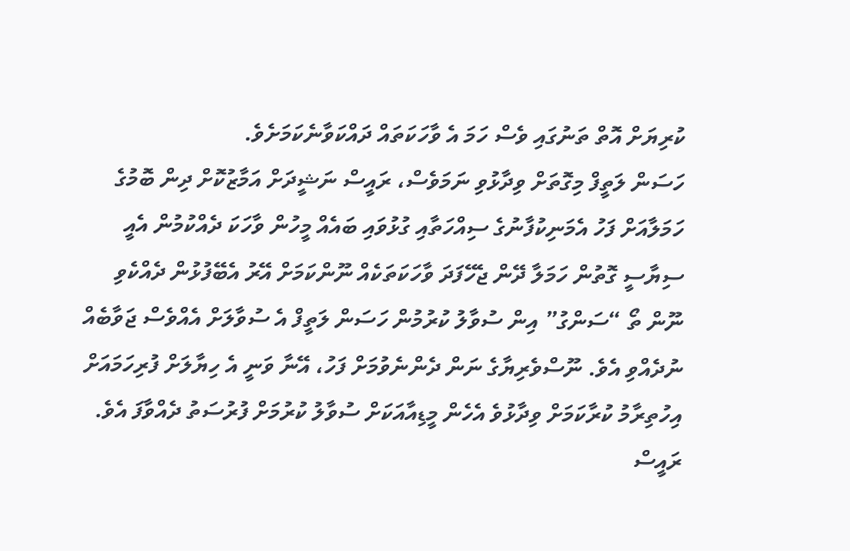ކުރިޔަށް އޮތް ތަނުގައި ވެސް ހަމަ އެ ވާހަކަތައް ދައްކަވާނެކަމަށެވެ.
ހަސަން ލަތީފް މިގޮތަށް ވިދާޅުވި ނަމަވެސް، ރައީސް ނަޝީދަށް އަމާޒުކޮށް ދިން ބޮމުގެ ހަމަލާއަށް ފަހު އެމަނިކުފާނުގެ ސިއްހަތާއި ގުޅުވައި ބައެއް މީހުން ވާހަކަ ދެއްކުމުން އެއީ ސިޔާސީ ގޮތުން ހަމަލާ ދޭން ޖެހޭފަދަ ވާހަކަތަކެއް ނޫންކަމަށް އޭރު އެބޭފުޅުން ދެއްކެވި ނޫން ތޯ “ސަންގު” އިން ސުވާލު ކުރުމުން ހަސަން ލަތީފް އެ ސުވާލަށް އެއްވެސް ޖަވާބެއް ނުދެއްވި އެވެ. ނޫސްވެރިޔާގެ ނަން ދެންނެވުމަށް ފަހު، އޭނާ ވަނީ އެ ހިޔާލަށް ފުރިހަމައަށް އިހުތިރާމު ކުރާކަމަށް ވިދާޅުވެ އެހެން މީޑިއާއަކަށް ސުވާލު ކުރުމަށް ފުރުސަތު ދެއްވާފަ އެވެ.
ރައީސް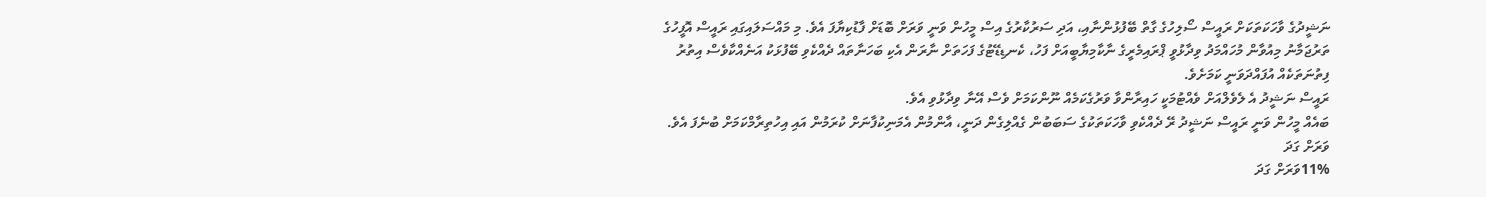ނަޝީދުގެ ވާހަކަތަކަށް ރައީސް ސޯލިހުގެ ގާތް ބޭފުޅުންނާއި، އަދި ސަރުކާރުގެ އިސް މީހުން ވަނީ ވަރަށް ބޮޑަށް ފާޑުކިޔާފަ އެވެ. މި މައްސަލައިގައި ރައީސް އޮފީހުގެ ތަރުޖަމާނު މިއުވާން މުހައްމަދު ވިދާޅުވީ ޕްރައިމެރީގެ ނާކާމިޔާބީއަށް ފަހު، ކެނޑިޑޭޓުގެ ފަހަތަށް ނާރަން އެކި ބަހަނާތައް ދެއްކެވި ބޭފުޅަކު އަނެއްކާވެސް އިތުރު ފިތުނަތަކެއް އުފައްދަވަނީ ކަމަށެވެ.
ރައީސް ނަޝީދު އެ ލެވެލްއަށް ވެއްޓުމަކީ ހައިރާންވާ ވަރުގެކަމެއް ނޫންކަމަށް ވެސް އޭނާ ވިދާޅުވި އެވެ.
ބައެއް މީހުން ވަނީ ރައީސް ނަޝީދު ރޭ ދެއްކެވި ވާހަކަތަކުގެ ސަބަބުން ގެއްލިގެން ދަނީ، އާންމުން އެމަނިކުފާނަށް ކުރަމުން އައި އިހުތިރާމްކަމަށް ބުނެފަ އެވެ.
ވަރަށް ގަދަ
11%ވަރަށް ގަދަ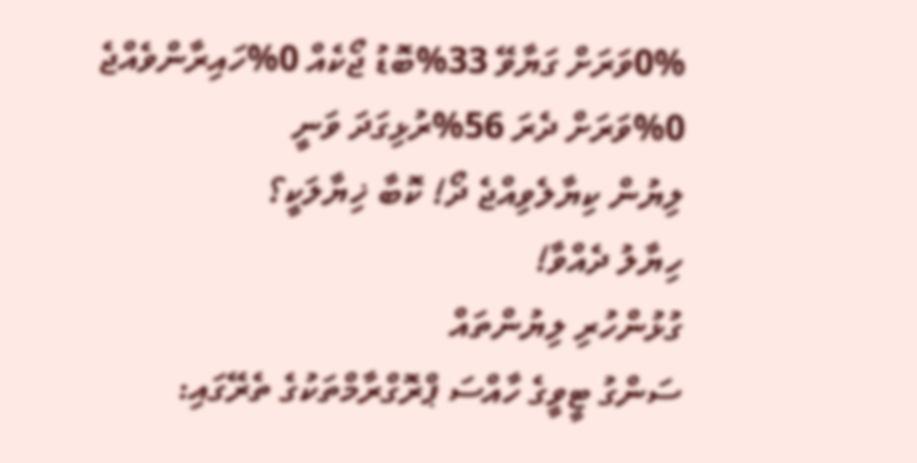0%ވަރަށް ގަޔާވޭ 33%ބޮޑު ޖޯކެއް 0%ހައިރާންވެއްޖެ 0%ވަރަށް ދެރަ 56%ރުޅިގަދަ ވަނީ
ލިޔުން ކިޔާލެވިއްޖެ ދޯ! ކޮބާ ޚިޔާލަކީ؟
ހިޔާލު ދެއްވާ!
ގުޅުންހުރި ލިޔުންތައް
ސަންގު ޓީވީގެ ހާއްސަ ޕްރޮގްރާމްތަކުގެ ތެރޭގައި: